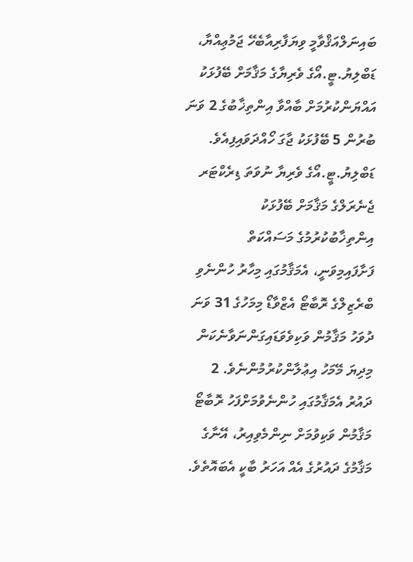ބައިނަލްއަޤްވާމީ ވިޔަފާރިއާބެހޭ ޖަމުޢިއްޔާ، ޑަބްލިޔު.ޓީ.އޯގެ ވެރިޔާގެ މަޤާމަށް ބޭފުޅަކު އައްޔަންކުރުމަށް ބާއްވާ އިންތިޚާބުގެ 2 ވަނަ ބުރުން 5 ބޭފުޅަކު ޖާގަ ހޯއްދަވައިފިއެވެ.
ޑަބްލިޔު.ޓީ.އޯގެ ވެރިޔާ ނުވަތަ ޑިރެކްޓަރ ޖެނެރަލްގެ މަޤާމަށް ބޭފުޅަކު އިންތިޚާބުކުރުމުގެ މަސައްކަތް ފަށާފައިމިވަނީ، އެމަޤާމުގައި މިހާރު ހުންނެވި ބްރެޒިލްގެ ރޮބާޓޯ އެޒްވާޑޯ މިމަހުގެ 31 ވަނަ ދުވަހު މަޤާމުން ވަކިވެވަޑައިގަންނަވާނެކަން މިދިޔަ މޭމަހު އިޢުލާންކުރުމުންނެވެ. 2 ދައުރު އެމަޤާމުގައި ހުންނެވުމަށްފަހު ރޮބާޓޯ މަޤާމުން ވަކިވުމަށް ނިންމެވިއިރު، އޭނާގެ މަޤާމުގެ ދައުރުގެ އެއް އަހަރު ބާކީ އެބައޮތެވެ.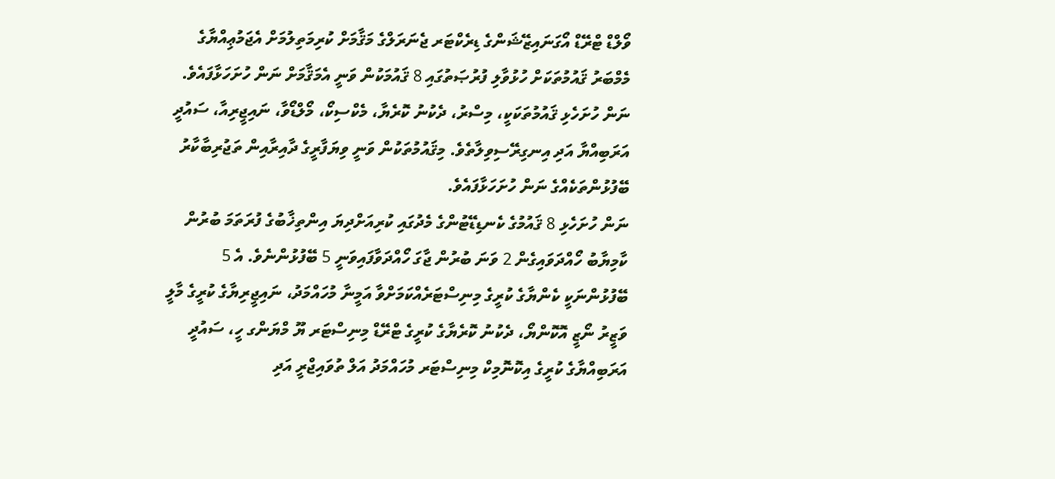ވޯލްޑް ޓްރޭޑް އޯގަނައިޒޭޝަންގެ ޑިރެކްޓަރ ޖެނަރަލްގެ މަޤާމަށް ކުރިމަތިލުމަށް އެޖަމުޢިއްޔާގެ މެމްބަރު ޤައުމުތަކަށް ހުޅުވާލި ފުރުޞަތުގައި 8 ޤައުމަކުން ވަނީ އެމަޤާމަށް ނަން ހުށަހަޅާފައެވެ. ނަން ހުށަހެޅި ޤައުމުތަކަކީ، މިސްރު، ދެކުނު ކޮރެޔާ، މެކްސިކޯ، މޯލްޑޯވާ، ނައިޖީރިއާ، ސައުދީ އަރަބިއްޔާ އަދި އިނގިރޭސިވިލާތެވެ. މިޤައުމުތަކުން ވަނީ ވިޔަފާރީގެ ދާއިރާއިން ތަޖުރިބާކާރު ބޭފުޅުންތަކެއްގެ ނަން ހުށަހަޅާފައެވެ.
ނަން ހުށަހެޅި 8 ޤައުމުގެ ކެނޑިޑޭޓުންގެ މެދުގައި ކުރިއަށްދިޔަ އިންތިޚާބުގެ ފުރަތަމަ ބުރުން ކާމިޔާބު ހޯއްދަވައިގެން 2 ވަނަ ބުރުން ޖާގަ ހޯއްދަވާފައިވަނީ 5 ބޭފުޅުންނެވެ. އެ 5 ބޭފުޅުންނަކީ ކެންޔާގެ ކުރީގެ މިނިސްޓަރެއްކަމަށްވާ އަމީނާ މުހައްމަދު، ނައިޖީރިޔާގެ ކުރީގެ މާލީ ވަޒީރު ނޯޒީ އޮކޮންޔޯ، ދެކުނު ކޮރެޔާގެ ކުރީގެ ޓްރޭޑް މިނިސްޓަރ ޔޫ މްޔަންގ ހީ، ސައުދީ އަރަބިއްޔާގެ ކުރީގެ އިކޮނޮމިކް މިނިސްޓަރ މުހައްމަދު އަލް ތުވައިޖްރީ އަދި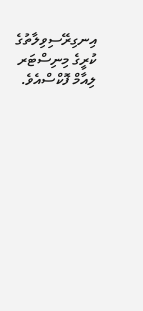އިނގިރޭސިވިލާތުގެ ކުރީގެ މިނިސްޓަރ ލިއާމް ފޮކްސްއެވެ.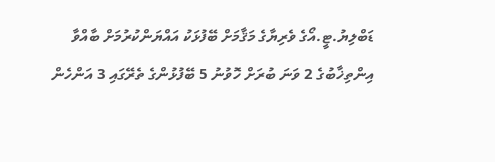ޑަބްލިޔު.ޓީ.އޯގެ ވެރިޔާގެ މަޤާމަށް ބޭފުޅަކު އައްޔަންކުރުމަށް ބާއްވާ އިންތިޚާބުގެ 2 ވަނަ ބުރަށް ހޮވުނު 5 ބޭފުޅުންގެ ތެރޭގައި 3 އަންހެން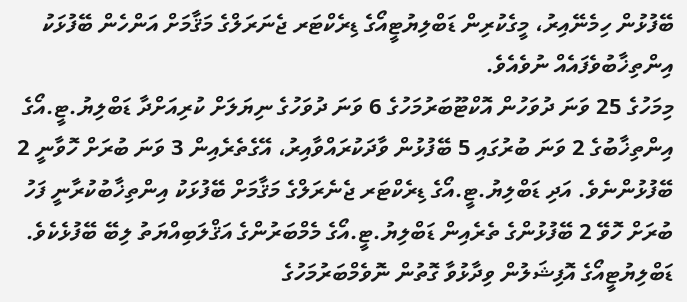ބޭފުޅުން ހިމެނޭއިރު، މީގެކުރިން ޑަބްލިޔުޓީއޯގެ ޑިރެކްޓަރ ޖެނަރަލްގެ މަޤާމަށް އަންހެން ބޭފުޅަކު އިންތިޚާބުވެފައެއް ނުވެއެވެ.
މިމަހުގެ 25 ވަނަ ދުވަހުން އޮކްޓޫބަރުމަހުގެ 6 ވަނަ ދުވަހުގެ ނިޔަލަށް ކުރިއަށްދާ ޑަބްލިޔު.ޓީ.އޯގެ އިންތިޚާބުގެ 2 ވަނަ ބުރުގައި 5 ބޭފުޅުން ވާދަކުރައްވާއިރު، އޭގެތެރެއިން 3 ވަނަ ބުރަށް ހޮވާނީ 2 ބޭފުޅުންނެވެ. އަދި ޑަބްލިޔު.ޓީ.އޯގެ ޑިރެކްޓަރ ޖެނެރަލްގެ މަޤާމަށް ބޭފުޅަކު އިންތިޚާބުކުރާނީ ފަހު ބުރަށް ހޮވޭ 2 ބޭފުޅުންގެ ތެރެއިން ޑަބްލިޔު.ޓީ.އޯގެ މެމްބަރުންގެ އަޤްލަބިއްޔަތު ލިބޭ ބޭފުޅެކެވެ.
ޑަބްލިޔުޓީއޯގެ އޮފިޝަލުން ވިދާޅުވާ ގޮތުން ނޮވެމްބަރުމަހުގެ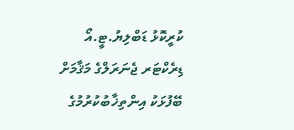ކުރީކޮޅު ޑަބްލިޔު.ޓީ.އޯ ޑިރެކްޓަރ ޖެނަރަލްގެ މަޤާމަށް ބޭފުޅަކު އިންތިޚާބުކުރުމުގެ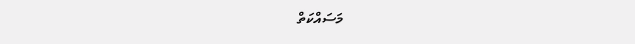މަސައްކަތް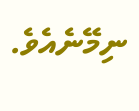ނިމޭނެއެވެ.